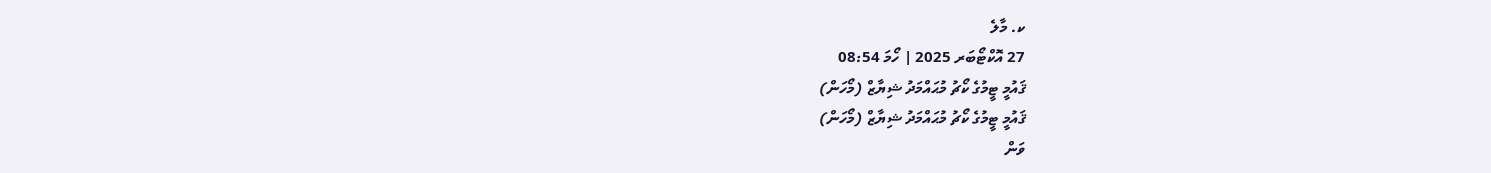ކ. މާލެ
27 އޮކްޓޯބަރ 2025 | ހޯމަ 08:54
ޤައުމީ ޓީމުގެ ކޯޗު މުޙައްމަދު ޝިޔާޒް (މޯހަން)
ޤައުމީ ޓީމުގެ ކޯޗު މުޙައްމަދު ޝިޔާޒް (މޯހަން)
ވަން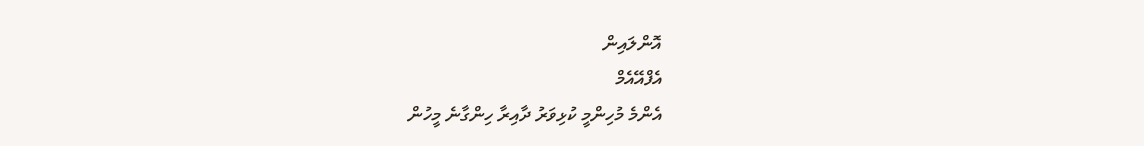އޮންލައިން
އެފްއޭއެމް
އެންމެ މުހިންމީ ކުޅިވަރު ދާއިރާ ހިންގާނެ މީހުން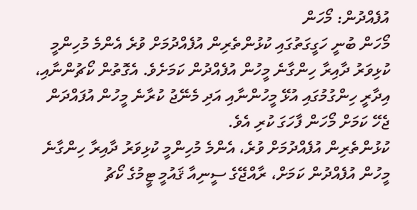އުފެއްދުން: މޯހަން
މޯހަން ބުނީ ހަގީގަތުގައި ކުޅުންތެރިން އުފެއްދުމަށް ވުރެ އެންމެ މުހިންމީ ކުޅިވަރު ދާއިރާ ހިންގާނެ މީހުން އުފެއްދުން ކަމަށެވެ. އެގޮތުން ކޯޗުންނާއި، އިދާރީ ހިންގުމުގައި އުޅޭ މީހުންނާއި އަދި މެނޭޖު ކުރާނެ މީހުން އުފައްދަން ޖެހޭ ކަމަށް މޯހަން ފާހަގަ ކުރި އެވެ.
ކުޅުންތެރިން އުފެއްދުމަށް ވުރެ، އެންމެ މުހިންމީ ކުޅިވަރު ދާއިރާ ހިންގާނެ މީހުން އުފެއްދުން ކަމަށް، ރާއްޖޭގެ ސީނިއާ ޤައުމީ ޓީމުގެ ކޯޗު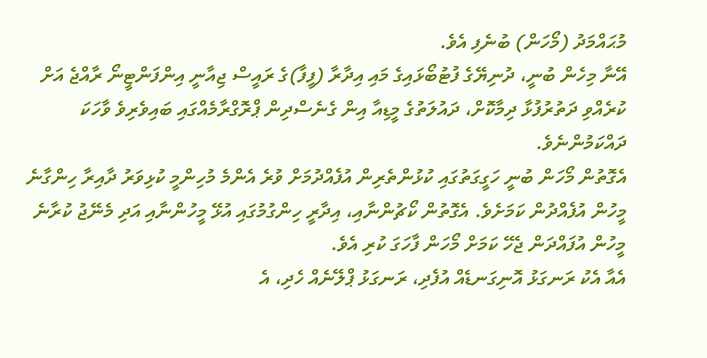މުޙައްމަދު (މޯހަން) ބުނެފި އެވެ.
އޭނާ މިހެން ބުނީ، ދުނިޔޭގެ ފުޓުބޯޅައިގެ މައި އިދާރާ (ފީފާ)ގެ ރައީސް ޖިއާނީ އިންފަންޓީނޯ ރާއްޖެ އަށް ކުރެއްވި ދަތުރުފުޅާ ދިމާކޮށް، ދައުލަތުގެ މީޑިއާ އިން ގެނެސްދިން ޕްރޮގްރާމެއްގައި ބައިވެރިވެ ވާހަކަ ދައްކަމުންނެވެ.
އެގޮތުން މޯހަން ބުނީ ހަގީގަތުގައި ކުޅުންތެރިން އުފެއްދުމަށް ވުރެ އެންމެ މުހިންމީ ކުޅިވަރު ދާއިރާ ހިންގާނެ މީހުން އުފެއްދުން ކަމަށެވެ. އެގޮތުން ކޯޗުންނާއި، އިދާރީ ހިންގުމުގައި އުޅޭ މީހުންނާއި އަދި މެނޭޖު ކުރާނެ މީހުން އުފައްދަން ޖެހޭ ކަމަށް މޯހަން ފާހަގަ ކުރި އެވެ.
އެއާ އެކު ރަނގަޅު އޮނިގަނޑެއް އުފެދި، ރަނގަޅު ޕްލޭނެއް ހެދި، އެ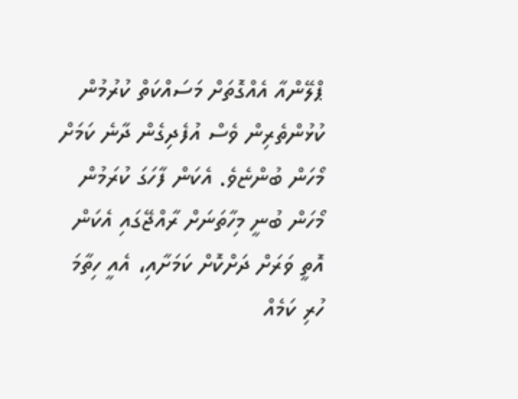ޕްލޭންއާ އެއްގޮތަށް މަސައްކަތް ކުރުމުން ކުޅުންތެރިން ވެސް އުފެދިގެން ދާނެ ކަމަށް މޯހަން ބުންޏެވެ. އެކަން ފާހަގަ ކުރަމުން މޯހަން ބުނީ މިހާތަނަށް ރާއްޖޭގައި އެކަން އޮތީ ވަރަށް ދަށްކޮށް ކަމަށާއި، އެއީ ހިތާމަ ހުރި ކަމެއް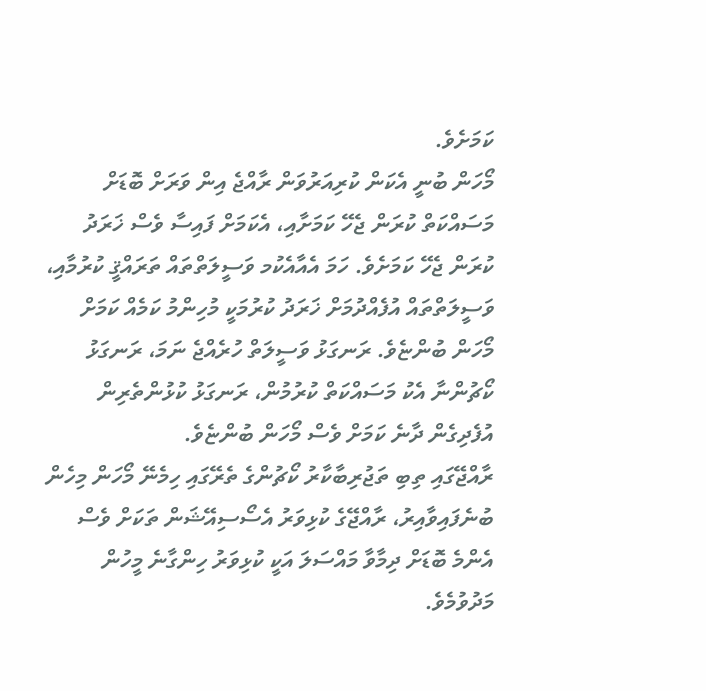ކަމަށެވެ.
މޯހަން ބުނީ އެކަން ކުރިއަރުވަން ރާއްޖެ އިން ވަރަށް ބޮޑަށް މަސައްކަތް ކުރަން ޖެހޭ ކަމަށާއި، އެކަމަށް ފައިސާ ވެސް ޚަރަދު ކުރަން ޖެހޭ ކަމަށެވެ. ހަމަ އެއާއެކުމ ވަސީލަތްތައް ތަރައްޤީ ކުރުމާއި، ވަސީލަތްތައް އުފެއްދުމަށް ޚަރަދު ކުރުމަކީ މުހިންމު ކަމެއް ކަމަށް މޯހަން ބުންޏެވެ. ރަނގަޅު ވަސީލަތް ހުރެއްޖެ ނަމަ، ރަނގަޅު ކޯޗުންނާ އެކު މަސައްކަތް ކުރުމުން، ރަނގަޅު ކުޅުންތެރިން އުފެދިގެން ދާނެ ކަމަށް ވެސް މޯހަން ބުންޏެވެ.
ރާއްޖޭގައި ތިބި ތަޖުރިބާކާރު ކޯޗުންގެ ތެރޭގައި ހިމެނޭ މޯހަން މިހެން ބުނެފައިވާއިރު، ރާއްޖޭގެ ކުޅިވަރު އެސޯސިއޭޝަން ތަކަށް ވެސް އެންމެ ބޮޑަށް ދިމާވާ މައްސަލަ އަކީ ކުޅިވަރު ހިންގާނެ މީހުން މަދުވުމެވެ.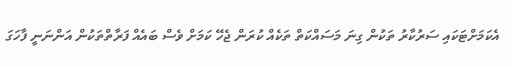އެކަމަށްޓަކައި ސަރުކާރު ތަކުން ގިނަ މަސައްކަތް ތަކެއް ކުރަން ޖެހޭ ކަމަށް ވެސް ބައެއް ފަރާތްތަކުން އަންނަނީ ފާހަގަ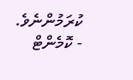ކުރަމުންނެވެ.
- ކޮމެންޓް